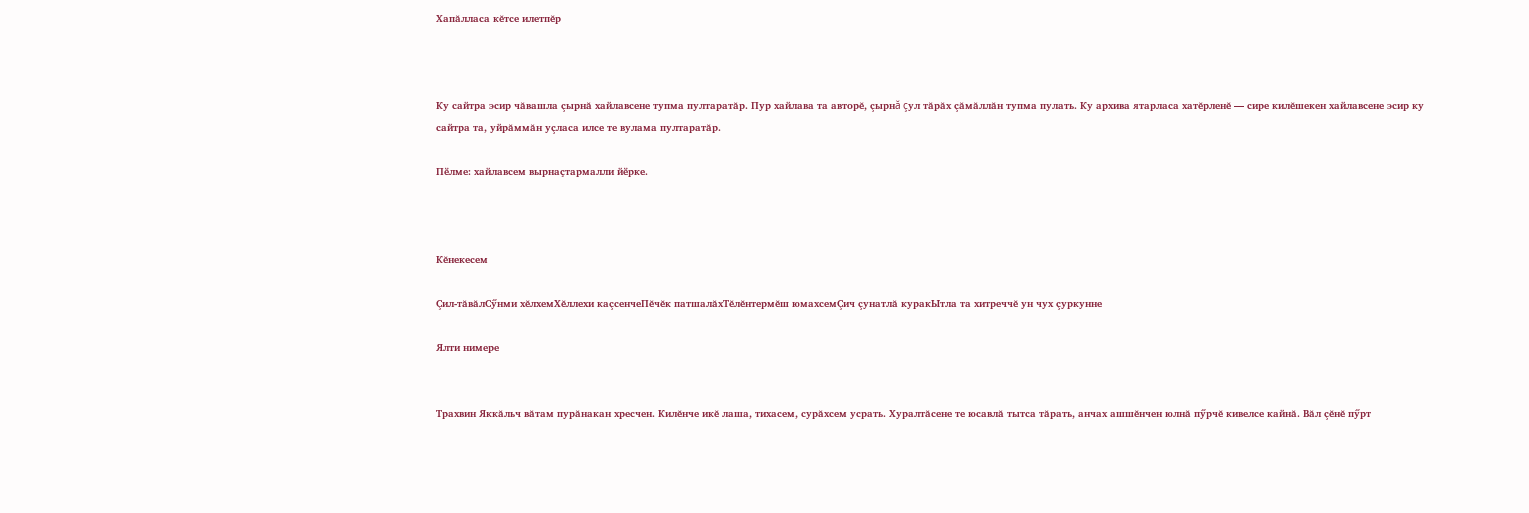Хапăлласа кĕтсе илетпĕр



Ку сайтра эсир чăвашла çырнă хайлавсене тупма пултаратăр. Пур хайлава та авторĕ, çырнă çул тăрăх çăмăллăн тупма пулать. Ку архива ятарласа хатĕрленĕ — сире килĕшекен хайлавсене эсир ку сайтра та, уйрăммăн уçласа илсе те вулама пултаратăр.

Пӗлме: хайлавсем вырнаҫтармалли йӗрке.



Кĕнекесем

Çил-тăвăлСӳнми хĕлхемХĕллехи каçсенчеПĕчĕк патшалăхТĕлĕнтермĕш юмахсемÇич çунатлă куракЫтла та хитреччĕ ун чух çуркунне

Ялти нимере


Трахвин Яккăльч вăтам пурăнакан хресчен. Килĕнче икĕ лаша, тихасем, сурăхсем усрать. Хуралтăсене те юсавлă тытса тăрать, анчах ашшĕнчен юлнă пӳрчĕ кивелсе кайнă. Вăл çĕнĕ пӳрт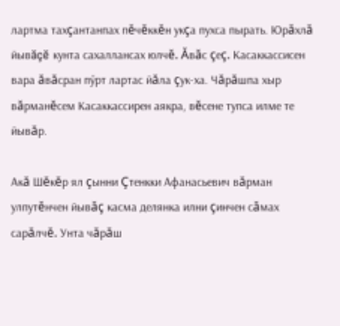лартма тахçантанпах пĕчĕккĕн укçа пухса пырать. Юрăхлă йывăçĕ кунта сахаллансах юлчĕ. Ăвăс çеç. Касаккассисен вара ăвăсран пӳрт лартас йăла çук-ха. Чăрăшпа хыр вăрманĕсем Касаккассирен аякра, вĕсене тупса илме те йывăр.

Акă Шĕкĕр ял çынни Çтенкки Афанасьевич вăрман улпутĕнчен йывăç касма делянка илни çинчен сăмах сарăлчĕ. Унта чăрăш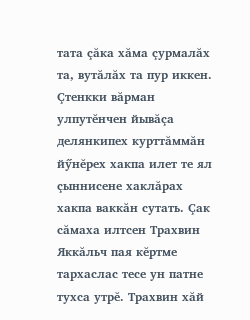тата çăка хăма çурмалăх та, вутăлăх та пур иккен. Çтенкки вăрман улпутĕнчен йывăçа делянкипех курттăммăн йӳнĕрех хакпа илет те ял çыннисене хаклăрах хакпа ваккăн сутать. Çак сăмаха илтсен Трахвин Яккăльч пая кĕртме тархаслас тесе ун патне тухса утрĕ. Трахвин хăй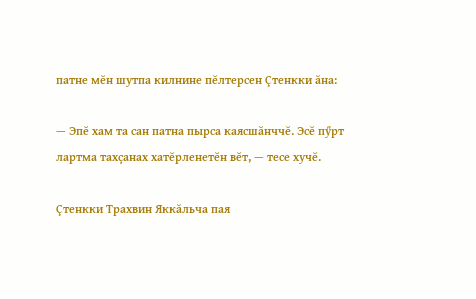патне мĕн шутпа килнине пĕлтерсен Çтенкки ăна:

— Эпĕ хам та сан патна пырса каясшăнччĕ. Эсĕ пӳрт лартма тахçанах хатĕрленетĕн вĕт, — тесе хучĕ.

Çтенкки Трахвин Яккăльча пая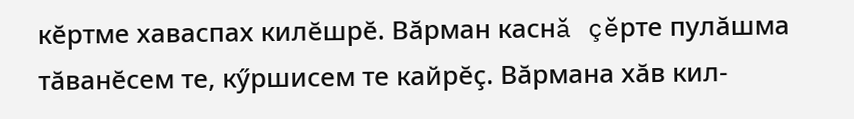кĕртме хаваспах килĕшрĕ. Вăрман каснă çĕрте пулăшма тăванĕсем те, кӳршисем те кайрĕç. Вăрмана хăв кил-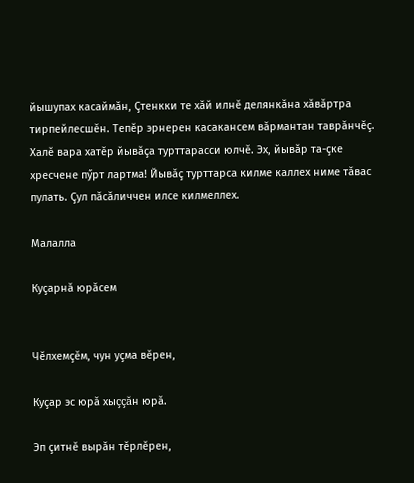йышупах касаймăн, Çтенкки те хăй илнĕ делянкăна хăвăртра тирпейлесшĕн. Тепĕр эрнерен касакансем вăрмантан таврăнчĕç. Халĕ вара хатĕр йывăçа турттарасси юлчĕ. Эх, йывăр та-çке хресчене пӳрт лартма! Йывăç турттарса килме каллех ниме тăвас пулать. Çул пăсăличчен илсе килмеллех.

Малалла

Куçарнă юрăсем


Чĕлхемçĕм, чун уçма вĕрен,

Куçар эс юрă хыççăн юрă.

Эп çитнĕ вырăн тĕрлĕрен,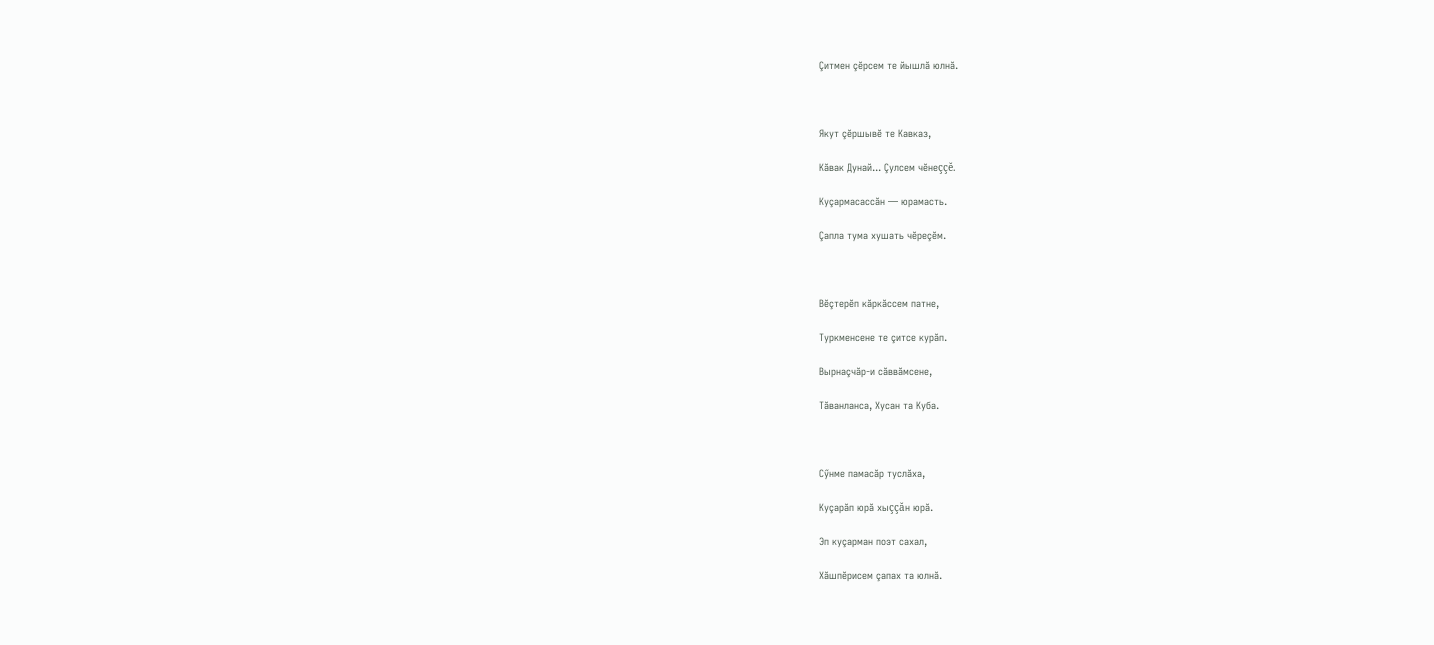Çитмен çĕрсем те йышлă юлнă.



Якут çĕршывĕ те Кавказ,

Кăвак Дунай... Çулсем чĕнеççĕ.

Куçармасассăн — юрамасть.

Çапла тума хушать чĕреçĕм.



Вĕçтерĕп кăркăссем патне,

Туркменсене те çитсе курăп.

Вырнаçчăр-и сăввăмсене,

Тăванланса, Хусан та Куба.



Сӳнме памасăр туслăха,

Куçарăп юрă хыççăн юрă.

Эп куçарман поэт сахал,

Хăшпĕрисем çапах та юлнă.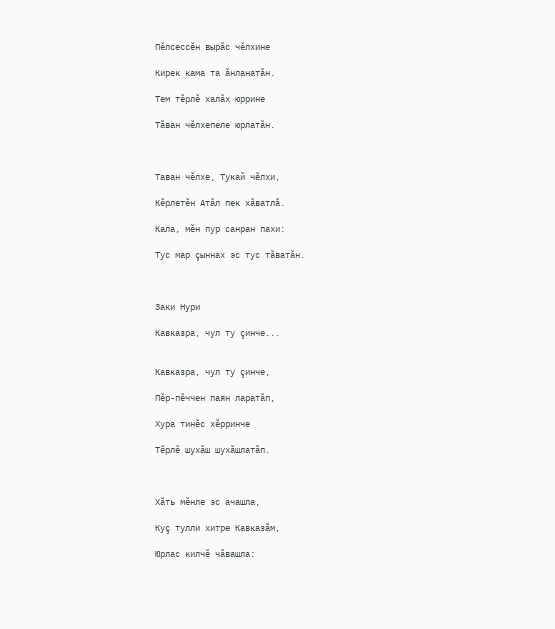Пĕлсессĕн вырăс чĕлхине

Кирек кама та ăнланатăн.

Тем тĕрлĕ халăх юррине

Тăван чĕлхепеле юрлатăн.



Таван чĕлхе, Тукай чĕлхи,

Кĕрлетĕн Атăл пек хăватлă.

Кала, мĕн пур санран пахи:

Тус мар çыннах эс тус тăватăн.



Заки Нури

Кавказра, чул ту çинче...


Кавказра, чул ту çинче,

Пĕр-пĕччен паян ларатăп,

Хура тинĕс хĕрринче

Тĕрлĕ шухăш шухăшлатăп.



Хăть мĕнле эс ачашла,

Куç тулли хитре Кавказăм,

Юрлас килчĕ чăвашла: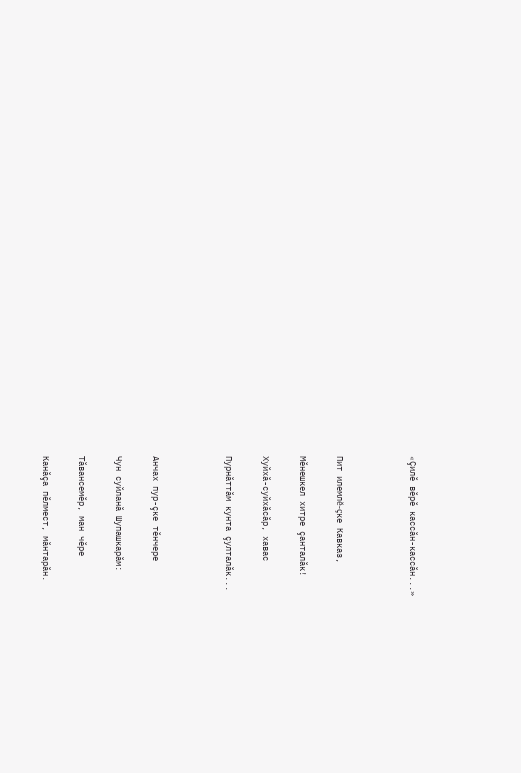«Çилĕ вĕрĕ кассăн-кассăн...»



Пит илемлĕ-çке Кавказ,

Мĕнешкел хитре çанталăк!

Хуйхă-суйхăсăр, хавас

Пурнăттăм кунта çулталăк...



Анчах пур-çке тĕнчере

Чун суйланă Шупашкарăм:

Тăвансемĕр, ман чĕре

Канăçа пĕлмест, мăнтарăн.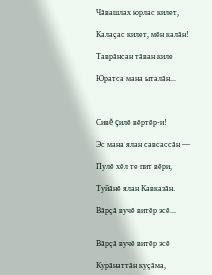Чăвашлах юрлас килет,

Калаçас килет, мĕн калăн!

Таврăнсан тăван киле

Юратса мана ыталăн...



Сивĕ çилĕ вĕртĕр-и!

Эс мана ялан савсассăн —

Пулĕ хĕл те пит вĕри,

Туйăнĕ ялан Кавказăн.

Вăрçă вучĕ витĕр эсĕ...


Вăрçă вучĕ витĕр эсĕ

Курăнаттăн куçăма,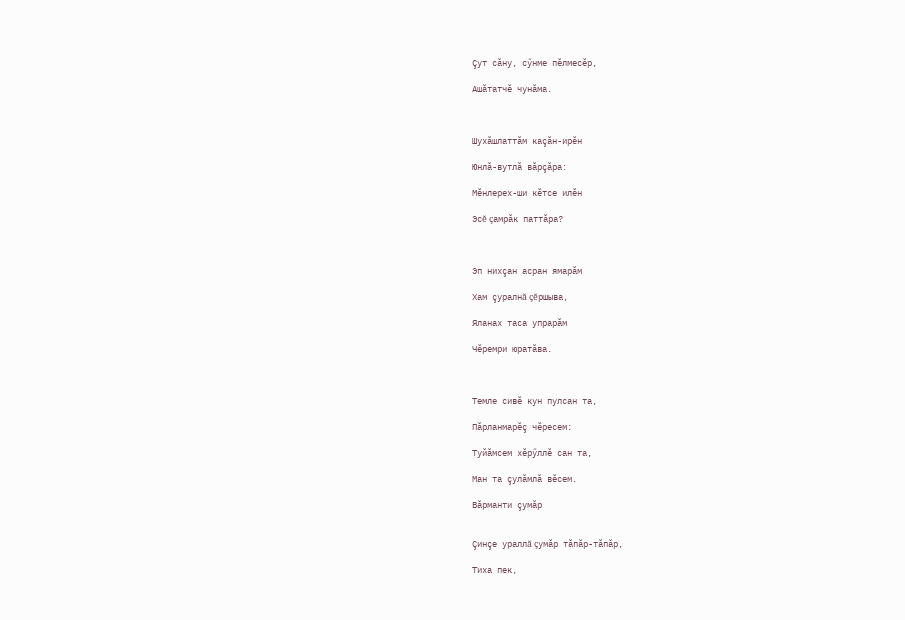Çут сăну, сӳнме пĕлмесĕр,

Ашăтатчĕ чунăма.



Шухăшлаттăм каçăн-ирĕн

Юнлă-вутлă вăрçăра:

Мĕнлерех-ши кĕтсе илĕн

Эсĕ çамрăк паттăра?



Эп нихçан асран ямарăм

Хам çуралнă çĕршыва,

Яланах таса упрарăм

Чĕремри юратăва.



Темле сивĕ кун пулсан та,

Пăрланмарĕç чĕресем:

Туйăмсем хĕрӳллĕ сан та,

Ман та çулăмлă вĕсем.

Вăрманти çумăр


Çинçе ураллă çумăр тăпăр-тăпăр,

Тиха пек,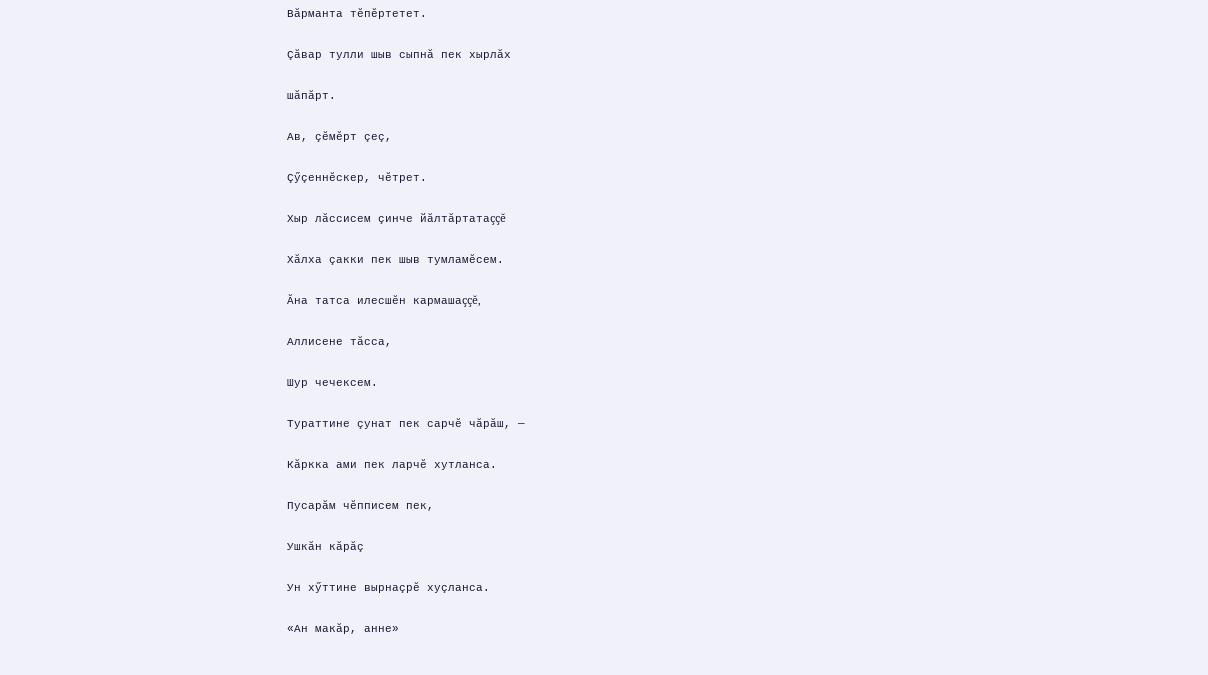Вăрманта тĕпĕртетет.

Çăвар тулли шыв сыпнă пек хырлăх

шăпăрт.

Ав, çĕмĕрт çеç,

Çӳçеннĕскер, чĕтрет.

Хыр лăссисем çинче йăлтăртатаççĕ

Хăлха çакки пек шыв тумламĕсем.

Ăна татса илесшĕн кармашаççĕ,

Аллисене тăсса,

Шур чечексем.

Тураттине çунат пек сарчĕ чăрăш, —

Кăркка ами пек ларчĕ хутланса.

Пусарăм чĕпписем пек,

Ушкăн кăрăç

Ун хӳттине вырнаçрĕ хуçланса.

«Ан макăр, анне»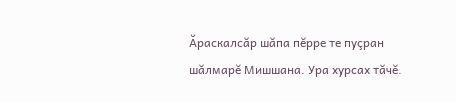Ăраскалсăр шăпа пĕрре те пуçран шăлмарĕ Мишшана. Ура хурсах тăчĕ.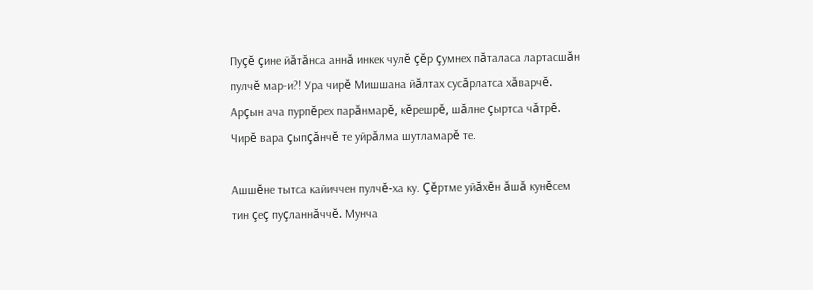Пуçĕ çине йăтăнса аннă инкек чулĕ çĕр çумнех пăталаса лартасшăн пулчĕ мар-и?! Ура чирĕ Мишшана йăлтах сусăрлатса хăварчĕ. Арçын ача пурпĕрех парăнмарĕ, кĕрешрĕ, шăлне çыртса чăтрĕ. Чирĕ вара çыпçăнчĕ те уйрăлма шутламарĕ те.

Ашшĕне тытса кайиччен пулчĕ-ха ку. Çĕртме уйăхĕн ăшă кунĕсем тин çеç пуçланнăччĕ. Мунча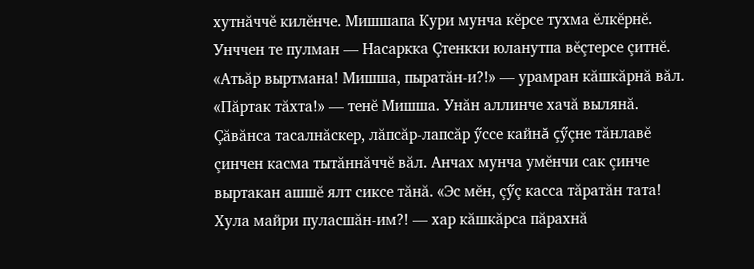хутнăччĕ килĕнче. Мишшапа Кури мунча кĕрсе тухма ĕлкĕрнĕ. Унччен те пулман — Насаркка Çтенкки юланутпа вĕçтерсе çитнĕ. «Атьăр выртмана! Мишша, пыратăн-и?!» — урамран кăшкăрнă вăл. «Пăртак тăхта!» — тенĕ Мишша. Унăн аллинче хачă вылянă. Çăвăнса тасалнăскер, лăпсăр-лапсăр ӳссе кайнă çӳçне тăнлавĕ çинчен касма тытăннăччĕ вăл. Анчах мунча умĕнчи сак çинче выртакан ашшĕ ялт сиксе тăнă. «Эс мĕн, çӳç касса тăратăн тата! Хула майри пуласшăн-им?! — хар кăшкăрса пăрахнă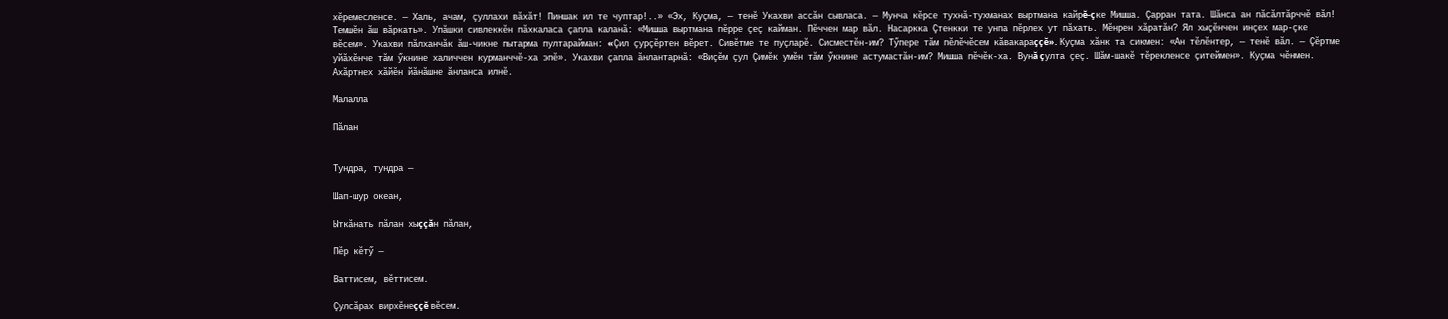хĕремесленсе. — Халь, ачам, çуллахи вăхăт! Пиншак ил те чуптар!..» «Эх, Куçма, — тенĕ Укахви ассăн сывласа. — Мунча кĕрсе тухнă-тухманах выртмана кайрĕ-çке Мишша. Çарран тата. Шăнса ан пăсăлтăрччĕ вăл! Темшĕн ăш вăркать». Упăшки сивлеккĕн пăхкаласа çапла каланă: «Мишша выртмана пĕрре çеç кайман. Пĕччен мар вăл. Насаркка Çтенкки те унпа пĕрлех ут пăхать. Мĕнрен хăратăн? Ял хыçĕнчен инçех мар-çке вĕсем». Укахви пăлханчăк ăш-чикне пытарма пултарайман: «Çил çурçĕртен вĕрет. Сивĕтме те пуçларĕ. Сисместĕн-им? Тӳпере тăм пĕлĕчĕсем кăвакараççĕ». Куçма хăнк та сикмен: «Ан тĕлĕнтер, — тенĕ вăл. — Çĕртме уйăхĕнче тăм ӳкнине халиччен курманччĕ-ха эпĕ». Укахви çапла ăнлантарнă: «Виçĕм çул Çимĕк умĕн тăм ӳкнине астумастăн-им? Мишша пĕчĕк-ха. Вунă çулта çеç. Шăм-шакĕ тĕрекленсе çитеймен». Куçма чĕнмен. Ахăртнех хăйĕн йăнăшне ăнланса илнĕ.

Малалла

Пăлан


Тундра, тундра —

Шап-шур океан,

Ыткăнать пăлан хыççăн пăлан,

Пĕр кĕтӳ —

Ваттисем, вĕттисем.

Çулсăрах вирхĕнеççĕ вĕсем.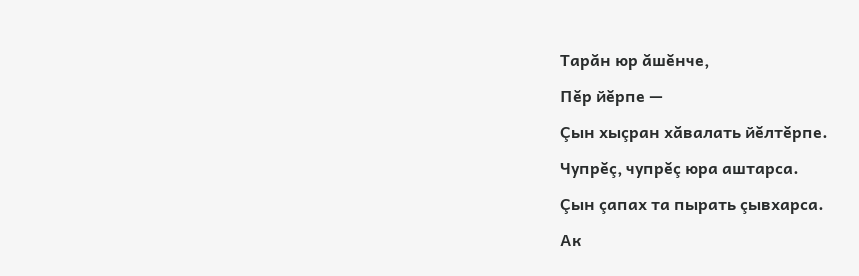Тарăн юр ăшĕнче,

Пĕр йĕрпе —

Çын хыçран хăвалать йĕлтĕрпе.

Чупрĕç, чупрĕç юра аштарса.

Çын çапах та пырать çывхарса.

Ак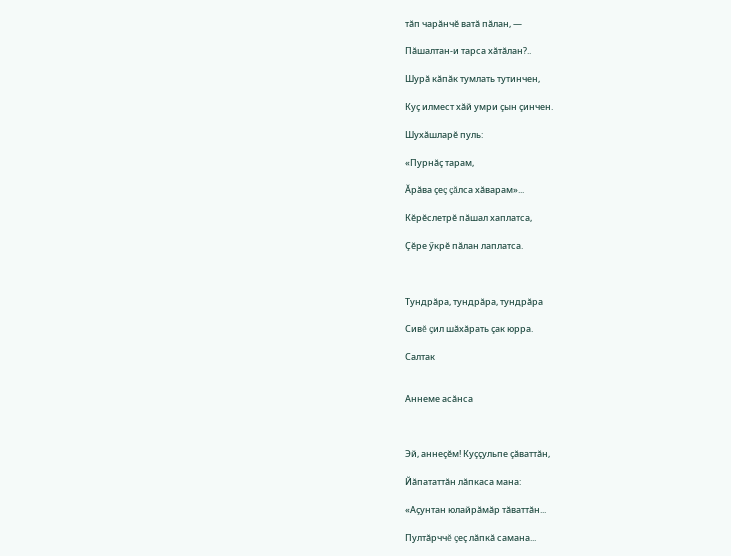тăп чарăнчĕ ватă пăлан, —

Пăшалтан-и тарса хăтăлан?..

Шурă кăпăк тумлать тутинчен,

Куç илмест хăй умри çын çинчен.

Шухăшларĕ пуль:

«Пурнăç тарам,

Ăрăва çеç çăлса хăварам»...

Кĕрĕслетрĕ пăшал хаплатса,

Çĕре ӳкрĕ пăлан лаплатса.



Тундрăра, тундрăра, тундрăра

Сивĕ çил шăхăрать çак юрра.

Салтак


Аннеме асăнса



Эй, аннеçĕм! Куççульпе çăваттăн,

Йăпататтăн лăпкаса мана:

«Аçунтан юлайрăмăр тăваттăн...

Пултăрччĕ çеç лăпкă самана...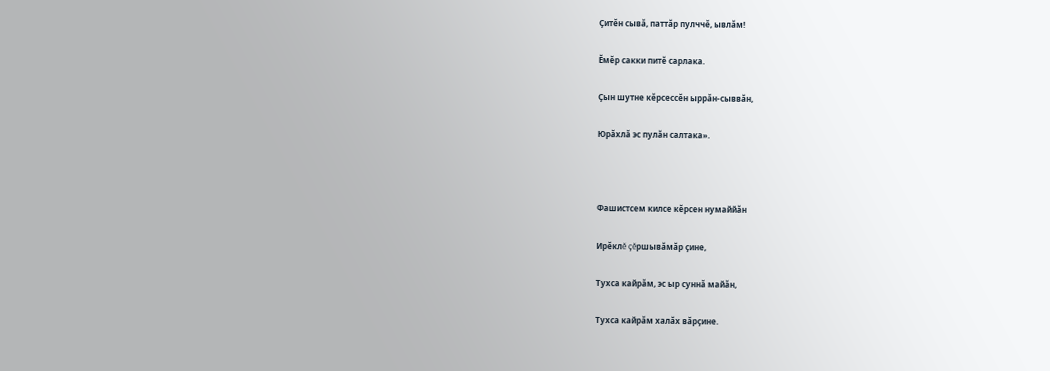Çитĕн сывă, паттăр пулччĕ, ывлăм!

Ĕмĕр сакки питĕ сарлака.

Çын шутне кĕрсессĕн ыррăн-сыввăн,

Юрăхлă эс пулăн салтака».



Фашистсем килсе кĕрсен нумаййăн

Ирĕклĕ çĕршывăмăр çине,

Тухса кайрăм, эс ыр суннă майăн,

Тухса кайрăм халăх вăрçине.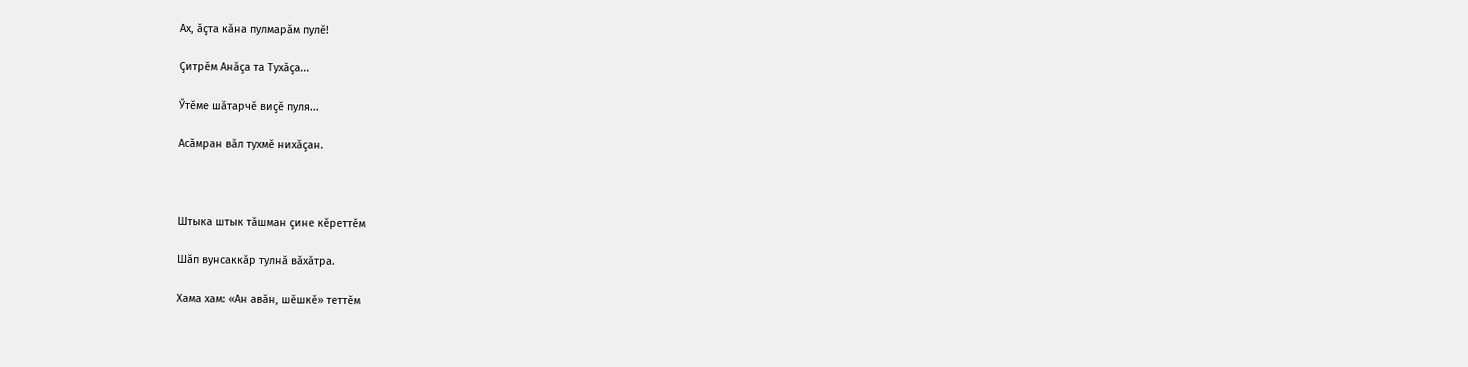Ах, ăçта кăна пулмарăм пулĕ!

Çитрĕм Анăçа та Тухăçа...

Ӳтĕме шăтарчĕ виçĕ пуля...

Асăмран вăл тухмĕ нихăçан.



Штыка штык тăшман çине кĕреттĕм

Шăп вунсаккăр тулнă вăхăтра.

Хама хам: «Ан авăн, шĕшкĕ» теттĕм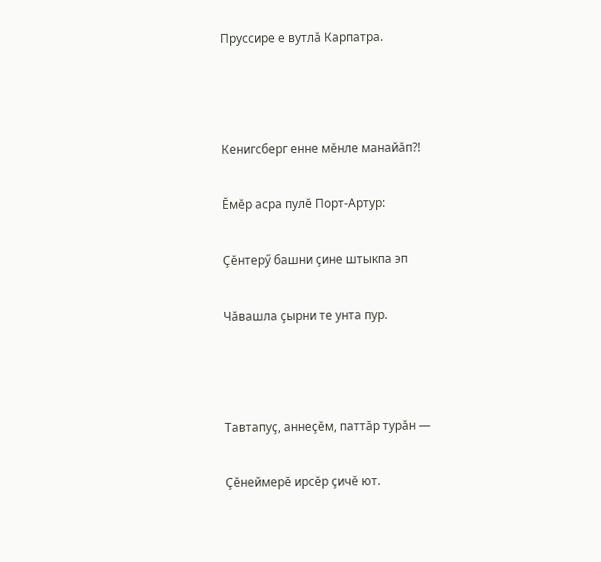Пруссире е вутлă Карпатра.



Кенигсберг енне мĕнле манайăп?!

Ĕмĕр асра пулĕ Порт-Артур:

Çĕнтерӳ башни çине штыкпа эп

Чăвашла çырни те унта пур.



Тавтапуç, аннеçĕм, паттăр турăн —

Çĕнеймерĕ ирсĕр çичĕ ют.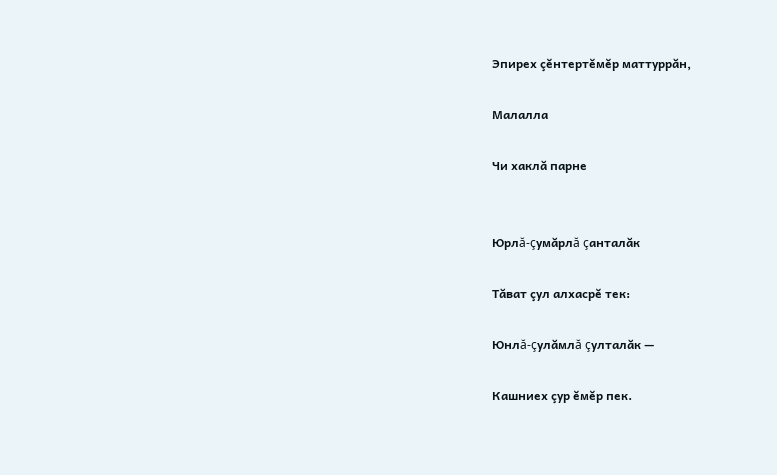Эпирех çĕнтертĕмĕр маттуррăн,

Малалла

Чи хаклă парне


Юрлă-çумăрлă çанталăк

Тăват çул алхасрĕ тек:

Юнлă-çулăмлă çулталăк —

Кашниех çур ĕмĕр пек.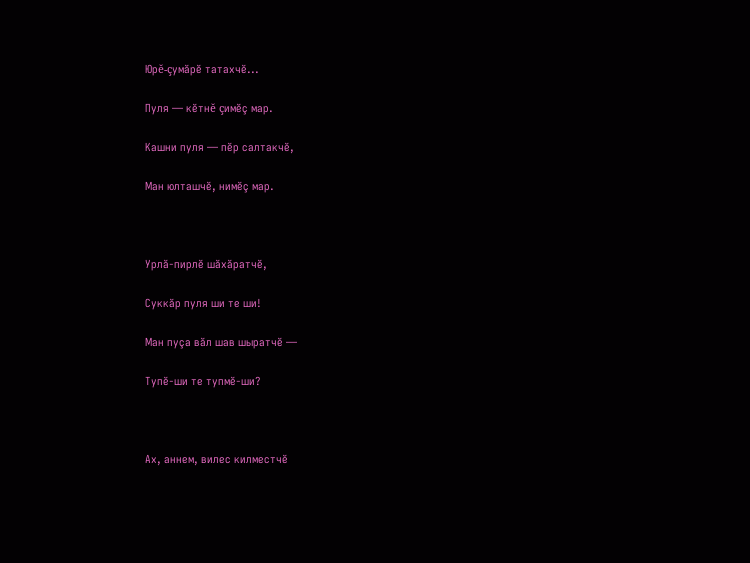Юрĕ-çумăрĕ татахчĕ...

Пуля — кĕтнĕ çимĕç мар.

Кашни пуля — пĕр салтакчĕ,

Ман юлташчĕ, нимĕç мар.



Урлă-пирлĕ шăхăратчĕ,

Суккăр пуля ши те ши!

Ман пуçа вăл шав шыратчĕ —

Тупĕ-ши те тупмĕ-ши?



Ах, аннем, вилес килместчĕ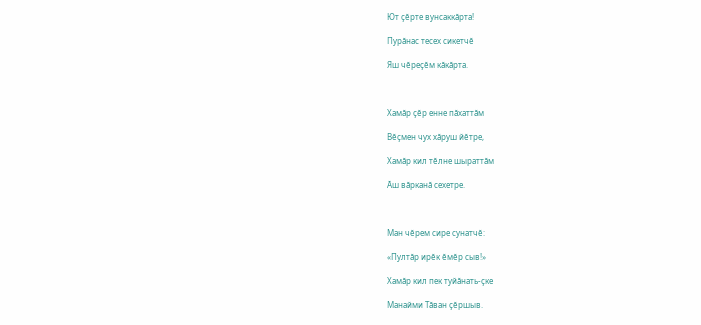Ют çĕрте вунсаккăрта!

Пурăнас тесех сикетчĕ

Яш чĕреçĕм кăкăрта.



Хамăр çĕр енне пăхаттăм

Вĕçмен чух хăруш йĕтре,

Хамăр кил тĕлне шыраттăм

Ăш вăрканă сехетре.



Ман чĕрем сире сунатчĕ:

«Пултăр ирĕк ĕмĕр сыв!»

Хамăр кил пек туйăнать-çке

Манайми Тăван çĕршыв.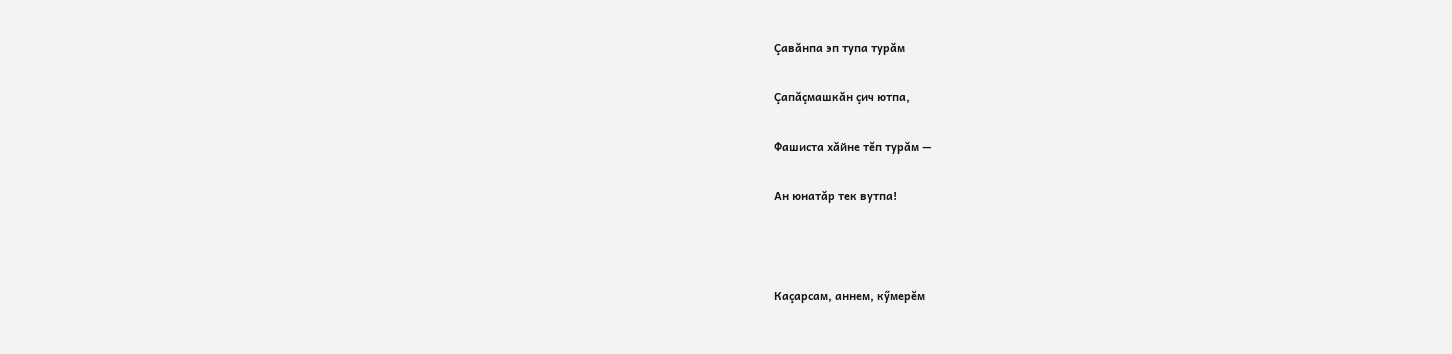Çавăнпа эп тупа турăм

Çапăçмашкăн çич ютпа,

Фашиста хăйне тĕп турăм —

Ан юнатăр тек вутпа!



Каçарсам, аннем, кӳмерĕм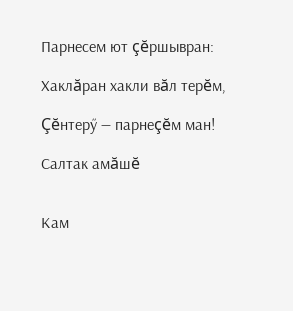Парнесем ют çĕршывран:

Хаклăран хакли вăл терĕм,

Çĕнтерӳ — парнеçĕм ман!

Салтак амăшĕ


Кам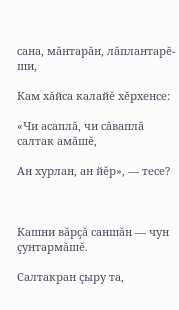сана, мăнтарăн, лăплантарĕ-ши,

Кам хăйса калайĕ хĕрхенсе:

«Чи асаплă, чи сăваплă салтак амăшĕ,

Ан хурлан, ан йĕр», — тесе?



Кашни вăрçă саншăн — чун çунтармăшĕ.

Салтакран çыру та,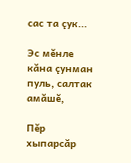сас та çук...

Эс мĕнле кăна çунман пуль, салтак амăшĕ,

Пĕр хыпарсăр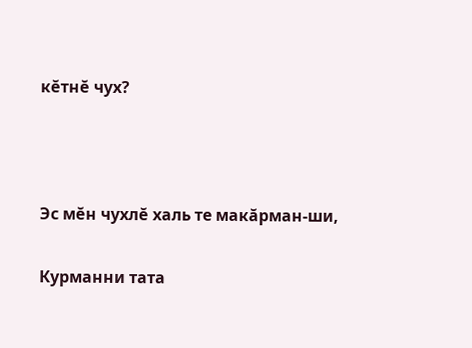кĕтнĕ чух?



Эс мĕн чухлĕ халь те макăрман-ши,

Курманни тата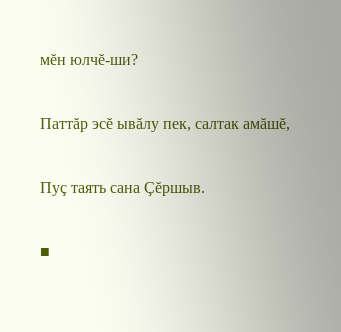мĕн юлчĕ-ши?

Паттăр эсĕ ывăлу пек, салтак амăшĕ,

Пуç таять сана Çĕршыв.

■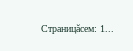Страницăсем: 1...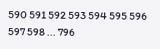590 591 592 593 594 595 596 597 598 ... 796